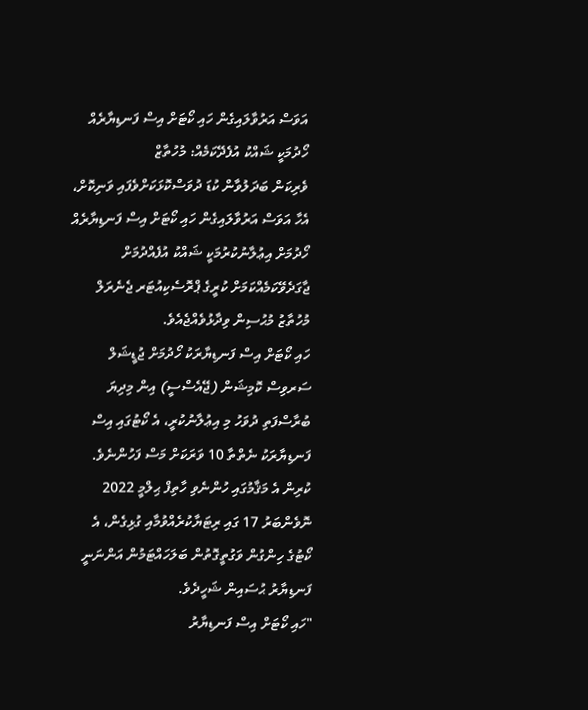އަވަސް އަރުވާލައިގެން ހައި ކޯޓަށް އިސް ފަނޑިޔާރެއް ހޯދުމަކީ ޝައްކު އުފެދޭކަމެއް: މުހުތާޒް
ވެރިކަން ބަދަލުވާން ކުޑަ ދުވަސްކޮޅަކަށްވެފައި ވަނިކޮށް، އެހާ އަވަސް އަރުވާލައިގެން ހައި ކޯޓަށް އިސް ފަނޑިޔާރެއް ހޯދުމަށް އިޢުލާނުކުރުމަކީ ޝައްކު އުފެއްދުމަށް ޖާގަދެވޭކަމެއްކަމަށް ކުރީގެ ޕްރޮސެކިއުޓަރ ޖެނެރަލް މުހުތާޒު މުޙުސިން ވިދާޅުވެއްޖެއެވެ.
ހައި ކޯޓަށް އިސް ފަނޑިޔާރަކު ހޯދުމަށް ޖުޑީޝަލް ސަރވިސް ކޮމިޝަން (ޖޭއެސްސީ) އިން މިދިޔަ ބުރާސްފަތި ދުވަހު މި އިޢުލާނުކުރީ، އެ ކޯޓުގައި އިސް ފަނޑިޔާރަކު ނެތްތާ 10 ވަރަކަށް މަސް ފަހުންނެވެ.
ކުރިން އެ މަޤާމުގައި ހުންނެވި ހާތިފް ޙިލްމީ 2022 ނޮވެންބަރު 17 ގައި ރިޓަޔާކުރެއްވުމާއި ގުޅިގެން، އެ ކޯޓުގެ ހިންގުން ވަގުތީގޮތުން ބަލަހައްޓަމުން އަންނަނީ ފަނޑިޔާރު ޙުސައިން ޝަހީދެވެ.
"ހައި ކޯޓަށް އިސް ފަނޑިޔާރު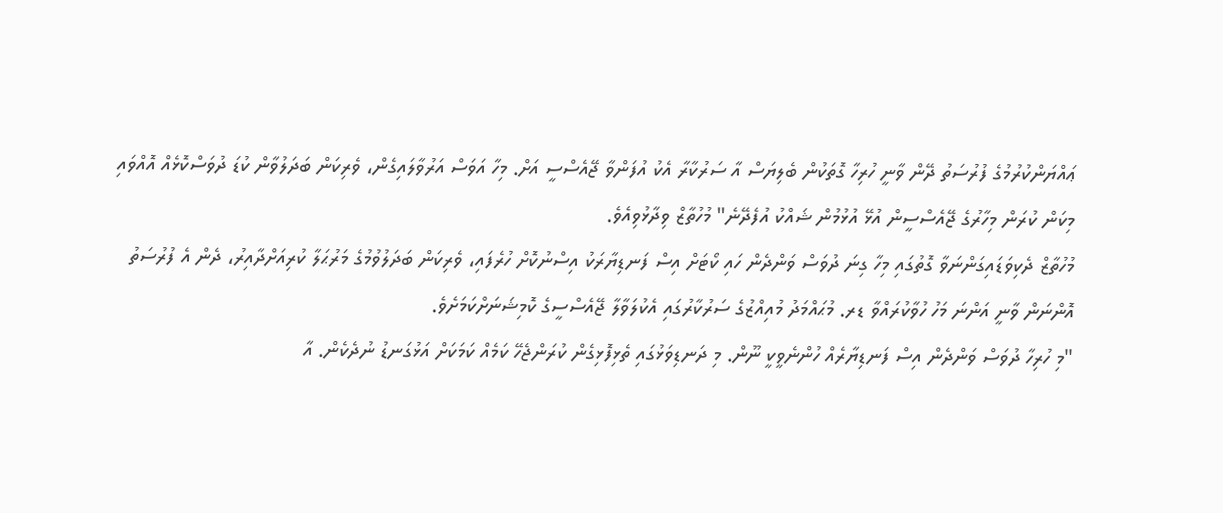ޢައްޔަންކުރުމުގެ ފުރުސަތު ދޭން ވާނީ ހުރިހާ ގޮތަކުން ބެލިޔަސް އާ ސަރުކާރާ އެކު އުފަންވާ ޖޭއެސްސީ އަށް. މިހާ އަވަސް އަރުވާލައިގެން، ވެރިކަން ބަދަލުވާން ކުޑަ ދުވަސްކޮޅެއް އޮއްވައި މިކަން ކުރަން މިހާރުގެ ޖޭއެސްސީން އުޅޭ އުޅުމުން ޝައްކު އުފެދޭނެ" މުހުތާޒް ވިދާޅުވިއެވެ.
މުހުތާޒް ދެކިވަޑައިގަންނަވާ ގޮތުގައި މިހާ ގިނަ ދުވަސް ވަންދެން ހައި ކޯޓަށް އިސް ފަނޑިޔާރަކު އިސްނުކޮށް ހުރެފައި، ވެރިކަން ބަދަލުވުމުގެ މަރުޙަލާ ކުރިއަށްދާއިރު، ދެން އެ ފުރުސަތު އޮންނަން ވާނީ އަންނަ މަހު ހުވާކުރައްވާ ޑރ. މުޙައްމަދު މުއިއްޒުގެ ސަރުކާރުގައި އެކުލަވާލާ ޖޭއެސްސީގެ ކޮމިޝަނަށްކަމަށެވެ.
"މި ހުރިހާ ދުވަސް ވަންދެން އިސް ފަނޑިޔާރެއް ހުންނެވީކީ ނޫން. މި ދަނޑިވަޅުގައި ތެޅިފޮޅިގެން ކުރަންޖެހޭ ކަމެއް ކަމަކަށް އަޅުގަނޑު ނުދެކެން. އާ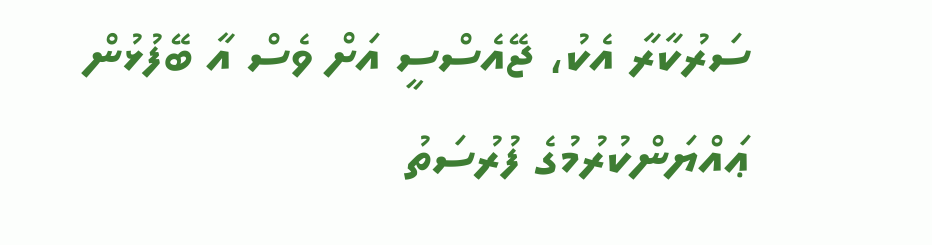ސަރުކާރާ އެކު، ޖޭއެސްސީ އަށް ވެސް އާ ބޭފުޅުން ޢައްޔަންކުރުމުގެ ފުރުސަތު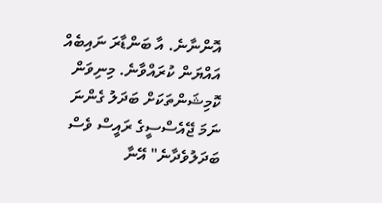އޮންނާނެ. އާ ބަންޑާރަ ނައިބެއް އައްޔަން ކުރައްވާނެ. މިނިވަން ކޮމިޝަންތަކަށް ބަދަލު ގެންނަ ނަމަ ޖޭއެސްސީގެ ރައީސް ވެސް ބަދަލުވެދާނެ" އޭނާ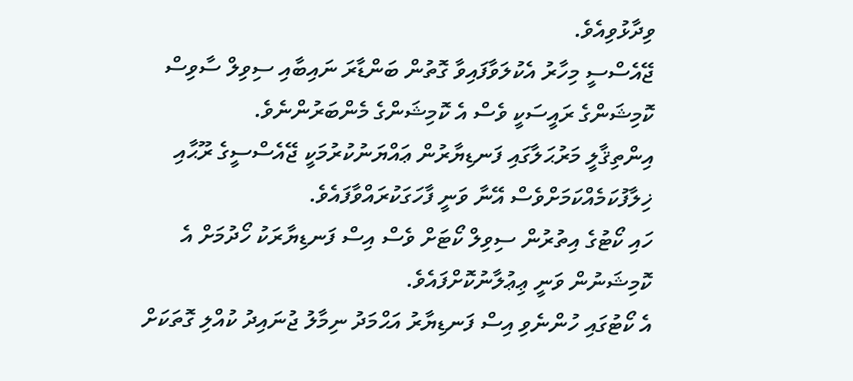ވިދާޅުވިއެވެ.
ޖޭއެސްސީ މިހާރު އެކުލަވާފައިވާ ގޮތުން ބަންޑާރަ ނައިބާއި ސިވިލް ސާވިސް ކޮމިޝަންގެ ރައީސަކީ ވެސް އެ ކޮމިޝަންގެ މެންބަރުންނެވެ.
އިންތިޤާލީ މަރުޙަލާގައި ފަނޑިޔާރުން ޢައްޔަނުކުރުމަކީ ޖޭއެސްސީގެ ރޫޙާއި ޚިލާފުކަމެއްކަމަށްވެސް އޭނާ ވަނީ ފާހަގަކުރައްވާފައެވެ.
ހައި ކޯޓުގެ އިތުރުން ސިވިލް ކޯޓަށް ވެސް އިސް ފަނޑިޔާރަކު ހޯދުމަށް އެ ކޮމިޝަނުން ވަނީ ޢިޢުލާނުކޮށްފައެވެ.
އެ ކޯޓުގައި ހުންނެވި އިސް ފަނޑިޔާރު އަޙްމަދު ނިމާލު ޖުނައިދު ކުއްލި ގޮތަކަށް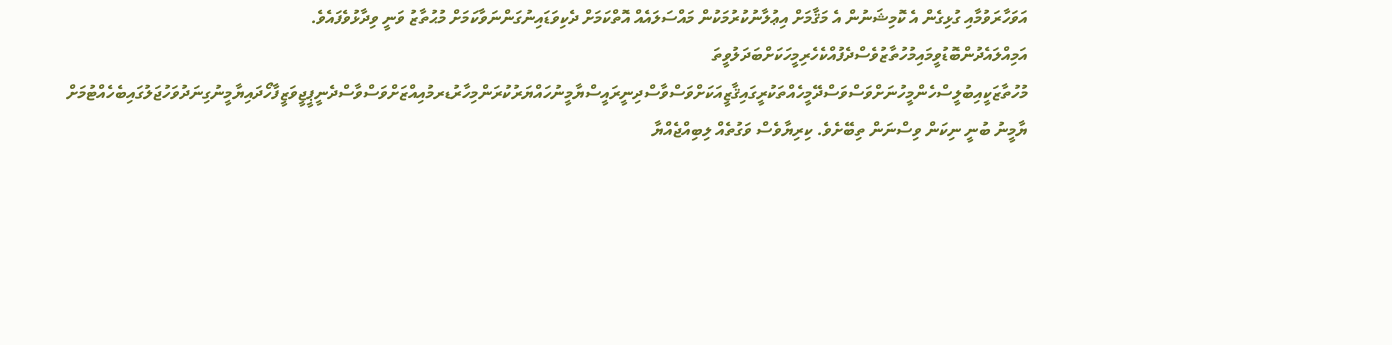އަވަހާރަވުމާއި ގުޅިގެން އެ ކޮމިޝަނުން އެ މަޤާމަށް އިޢުލާނުކުރުމަކުން މައްސަލައެއް އޮތްކަމަށް ދެކިވަޑައިނުގަންނަވާކަމަށް މުޙުތާޒު ވަނީ ވިދާޅުވެފައެވެ.
އަމިއްލައެދުންބޮޑުވީމައިމުހުތާޒުވެސްދެފުއްކެހެރިމީހަކަށްބަދަލުވީތަ
މުހުތާޒަކީއިބުލީސްހެންމީހުނަށްވަސްވަސްދޭމީހެއްތަކުރީގައިޤާޒީއަކަށްވަސްވާސްދިނީރައީސްޔާމީނުހައްޔަރުކުރަންމިހާރުޑރމުއިއްޒަށްވަސްވާސްދެނީޕީޖީވަޒީފާހޯދައިޔާމީނުގިނަދުވަހުޖަލުގައިބެހެއްޓުމަށް
ޔާމީނު ބުނީ ނިކަން ވިސްނަން ތިބޭށެވެ. ކިރިޔާވެސް ވަގުތެއް ލިބިއްޖެއްޔާ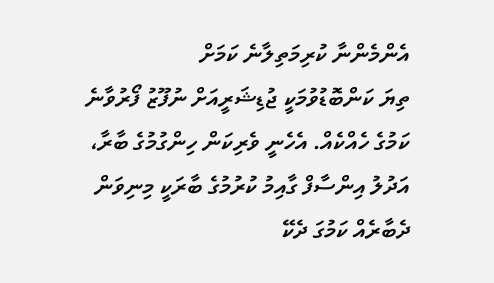އެންމެންނާ ކުރިމަތިލާނެ ކަމަށް
ތިޔަ ކަންބޮޑުވުމަކީ ޖުޑިޝަރީއަށް ނުފޫޒު ފޯރުވާނެ ކަމުގެ ހެއްކެއް. އެހެނީ ވެރިކަން ހިންގުމުގެ ބާރާ، އަދުލު އިންސާފް ގާއިމު ކުރުމުގެ ބާރަކީ މިނިވަން ދެބާރެއް ކަމުގަ ދެކޭ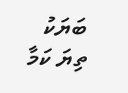ބަޔަކު ތިޔަ ކަމާ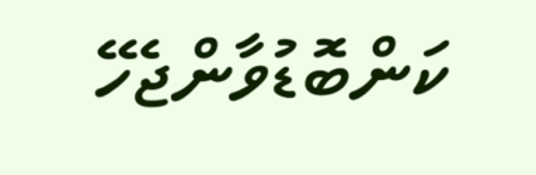ކަންބޮޑުވާންޖެހޭ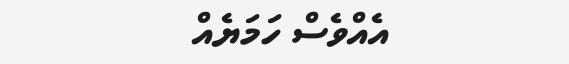އެއްވެސް ހަމަޔެއް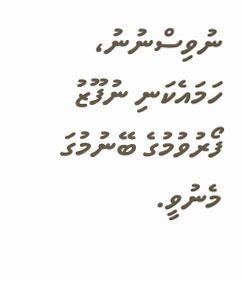ނުވިސްނުނު، ހަމައެކަނި ނުފޫޒު ފޯރުވުމުގެ ބޭނުމުގަ މެނުވީ.